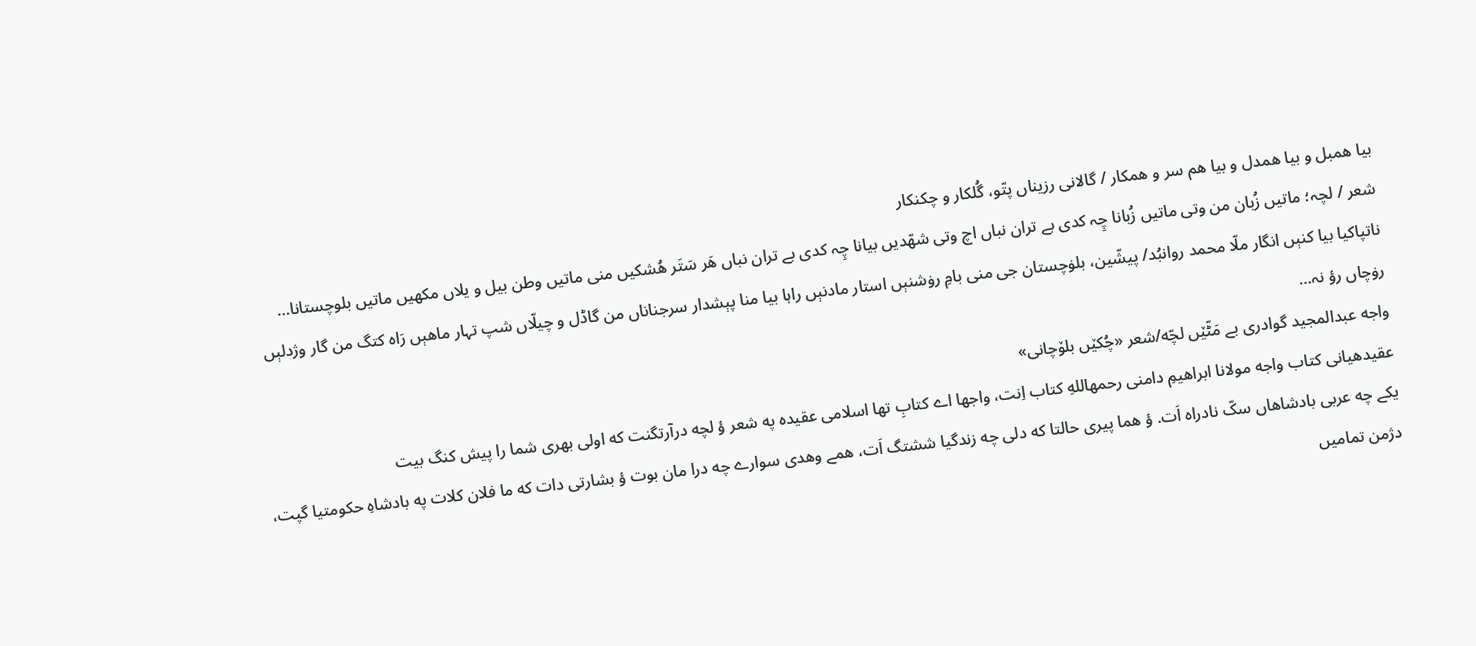بیا ھمبل و بیا ھمدل و بیا ھم سر و ھمکار / گالانی رزیناں پتّو، گُلکار و چکنکار
شعر / لچہ؛ ماتیں زُبان من وتی ماتیں زُبانا چِہ کدی بے تران نباں اچ وتی شھّدیں بیانا چِہ کدی بے تران نباں هَر سَتَر ھُشکیں منی ماتیں وطن بیل و یلاں مکھیں ماتیں بلوچستانا…
ناتپاکیا بیا کنېں انگار ملّا محمد روانبُد/ پیشّین، بلۏچستان جی منی بامِ رۏشنېں استار مادنېں راہا بیا منا پېشدار سرجناناں من گاڈل و چیلّاں شپ تہار ماھېں رَاہ کتگ من گار وژدلېں رۏچاں رؤ نہ…
واجه عبدالمجید گوادری بے مَٹّێں لچّه/شعر «چُکێں بلۆچانی»
عقیدهیانی کتاب واجه مولانا ابراهیمِ دامنی رحمهاللهِ کتاب اِنت، واجها اے کتابِ تها اسلامی عقیده په شعر ؤ لچه درآرتگنت که اولی بهری شما را پیش کنگ بیت
یکے چه عربی بادشاهاں سکّ نادراه اَت. ؤ هما پیری حالتا که دلی چه زندگیا ششتگ اَت، همے وهدی سوارے چه درا مان بوت ؤ بشارتی دات که ما فلان کلات په بادشاهِ حکومتیا گپت، دژمن تمامیں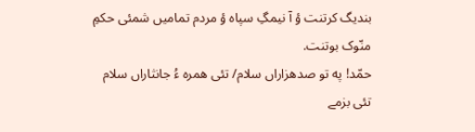بندیگ کرتنت ؤ آ نیمگِ سپاه ؤ مردم تمامیں شمئی حکمِ منّوک بوتنت.
حمّد! په تو صدهزاراں سلام/ تئی همره ءُ جانثاراں سلام
تئی بزمے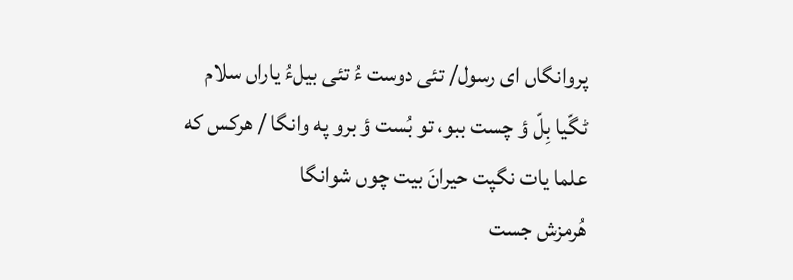پروانگاں ای رسول/ تئی دوست ءُ تئی بیلءُ یاراں سلام
ٹگّیا بِلّ ؤ چست ببو، تو بُست ؤ برو په وانگا / هرکس که علما یات نگپت حیرانَ بیت چوں شوانگا
هُرمزش جست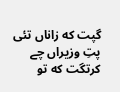گپت که زاناں تئی پتِ وزیراں چے کرتگت که تو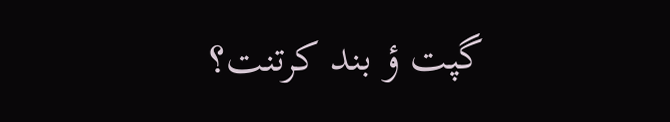گپت ؤ بند کرتنت؟